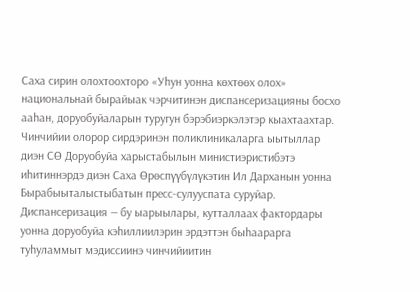Саха сирин олохтоохторо «Уһун уонна көхтөөх олох» национальнай бырайыак чэрчитинэн диспансеризацияны босхо ааһан, доруобуйаларын туругун бэрэбиэркэлэтэр кыахтаахтар. Чинчийии олорор сирдэринэн поликлиникаларга ыытыллар диэн СӨ Доруобуйа харыстабылын министиэристибэтэ иһитиннэрдэ диэн Саха Өрөспүүбүлүкэтин Ил Дарханын уонна Бырабыыталыстыбатын пресс-сулууспата суруйар.
Диспансеризация — бу ыарыылары, кутталлаах фактордары уонна доруобуйа кэһиллиилэрин эрдэттэн быһаарарга туһуламмыт мэдиссиинэ чинчийиитин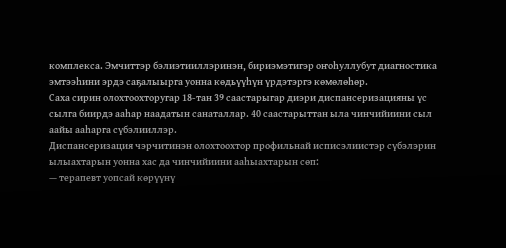комплекса. Эмчиттэр бэлиэтииллэринэн, бириэмэтигэр оҥоһуллубут диагностика эмтээһини эрдэ саҕалыырга уонна көдьүүһүн үрдэтэргэ көмөлөһөр.
Саха сирин олохтоохторугар 18-тан 39 саастарыгар диэри диспансеризацияны үс сылга биирдэ ааһар наадатын санаталлар. 40 саастарыттан ыла чинчийиини сыл аайы ааһарга сүбэлииллэр.
Диспансеризация чэрчитинэн олохтоохтор профильнай исписэлиистэр сүбэлэрин ылыахтарын уонна хас да чинчийиини ааһыахтарын сөп:
— терапевт уопсай көрүүнү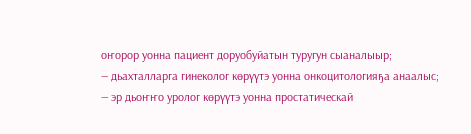оҥорор уонна пациент доруобуйатын туругун сыаналыыр;
— дьахталларга гинеколог көрүүтэ уонна онкоцитологияҕа анаалыс;
— эр дьоҥҥо уролог көрүүтэ уонна простатическай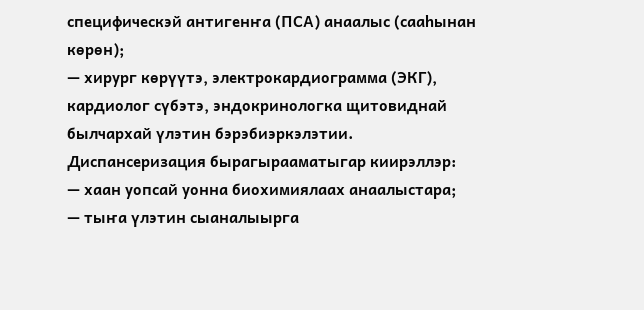специфическэй антигенҥа (ПСА) анаалыс (сааһынан көрөн);
— хирург көрүүтэ, электрокардиограмма (ЭКГ), кардиолог сүбэтэ, эндокринологка щитовиднай былчархай үлэтин бэрэбиэркэлэтии.
Диспансеризация бырагырааматыгар киирэллэр:
— хаан уопсай уонна биохимиялаах анаалыстара;
— тыҥа үлэтин сыаналыырга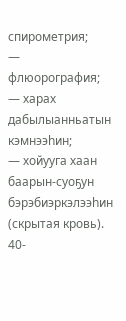спирометрия;
— флюорография;
— харах дабылыанньатын кэмнээһин;
— хойууга хаан баарын-суоҕун бэрэбиэркэлээһин (скрытая кровь).
40-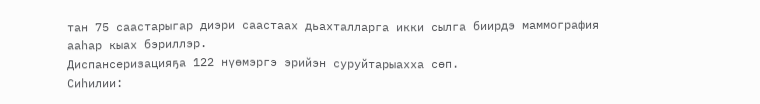тан 75 саастарыгар диэри саастаах дьахталларга икки сылга биирдэ маммография ааһар кыах бэриллэр.
Диспансеризацияҕа 122 нүөмэргэ эрийэн суруйтарыахха сөп.
Сиһилии: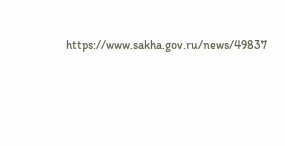https://www.sakha.gov.ru/news/49837